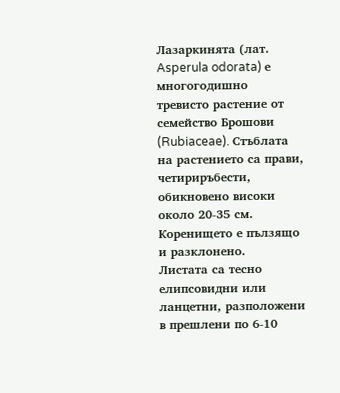Лазаркинята (лат. Asperula odorata) е многогодишно тревисто растение от семейство Брошови (Rubiaceae). Стъблата на растението са прави, четириръбести, обикновено високи около 20-35 см. Коренището е пълзящо и разклонено.
Листата са тесно елипсовидни или ланцетни, разположени в прешлени по 6-10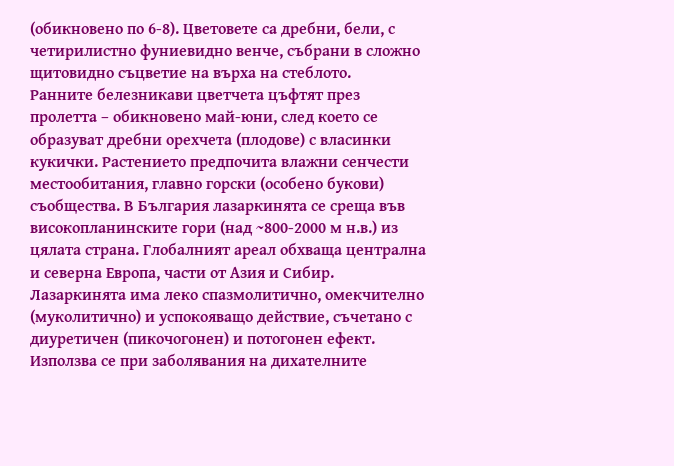(обикновено по 6-8). Цветовете са дребни, бели, с четирилистно фуниевидно венче, събрани в сложно щитовидно съцветие на върха на стеблото.
Ранните белезникави цветчета цъфтят през пролетта – обикновено май-юни, след което се образуват дребни орехчета (плодове) с власинки кукички. Растението предпочита влажни сенчести местообитания, главно горски (особено букови) съобщества. В България лазаркинята се среща във високопланинските гори (над ~800-2000 м н.в.) из цялата страна. Глобалният ареал обхваща централна и северна Европа, части от Азия и Сибир.
Лазаркинята има леко спазмолитично, омекчително (муколитично) и успокояващо действие, съчетано с диуретичен (пикочогонен) и потогонен ефект. Използва се при заболявания на дихателните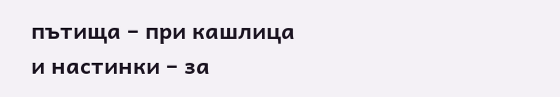пътища – при кашлица и настинки – за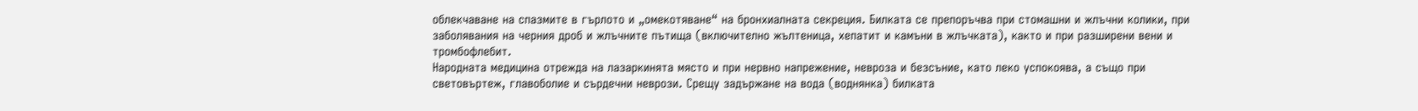облекчаване на спазмите в гърлото и „омекотяване“ на бронхиалната секреция. Билката се препоръчва при стомашни и жлъчни колики, при заболявания на черния дроб и жлъчните пътища (включително жълтеница, хепатит и камъни в жлъчката), както и при разширени вени и тромбофлебит.
Народната медицина отрежда на лазаркинята място и при нервно напрежение, невроза и безсъние, като леко успокоява, а също при световъртеж, главоболие и сърдечни неврози. Срещу задържане на вода (воднянка) билката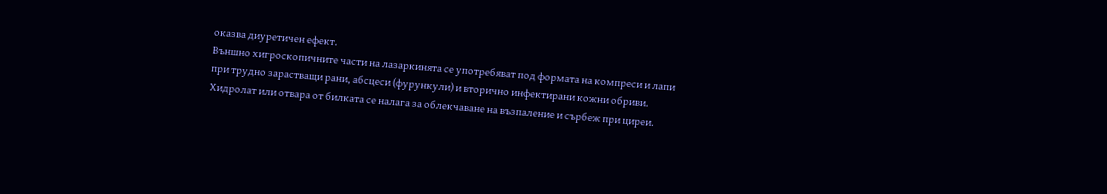оказва диуретичен ефект.
Външно хигроскопичните части на лазаркинята се употребяват под формата на компреси и лапи при трудно зарастващи рани, абсцеси (фурункули) и вторично инфектирани кожни обриви. Хидролат или отвара от билката се налага за облекчаване на възпаление и сърбеж при циреи.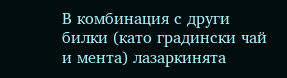В комбинация с други билки (като градински чай и мента) лазаркинята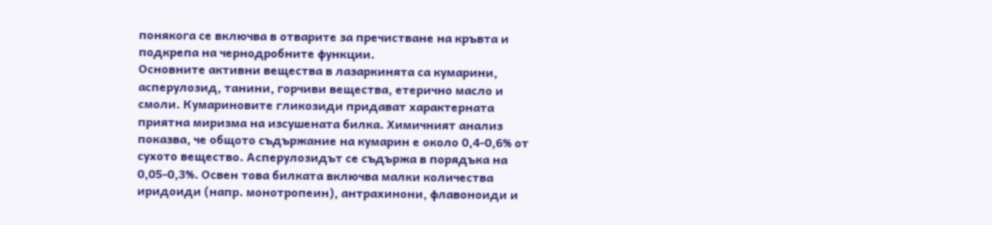понякога се включва в отварите за пречистване на кръвта и подкрепа на чернодробните функции.
Основните активни вещества в лазаркинята са кумарини, асперулозид, танини, горчиви вещества, етерично масло и смоли. Кумариновите гликозиди придават характерната приятна миризма на изсушената билка. Химичният анализ показва, че общото съдържание на кумарин е около 0,4-0,6% от сухото вещество. Асперулозидът се съдържа в порядъка на 0,05-0,3%. Освен това билката включва малки количества иридоиди (напр. монотропеин), антрахинони, флавоноиди и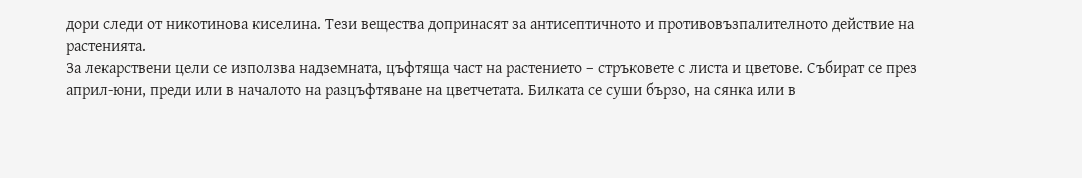дори следи от никотинова киселина. Тези вещества допринасят за антисептичното и противовъзпалителното действие на растенията.
За лекарствени цели се използва надземната, цъфтяща част на растението – стръковете с листа и цветове. Събират се през април-юни, преди или в началото на разцъфтяване на цветчетата. Билката се суши бързо, на сянка или в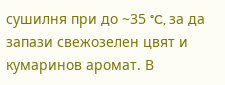сушилня при до ~35 °C, за да запази свежозелен цвят и кумаринов аромат. В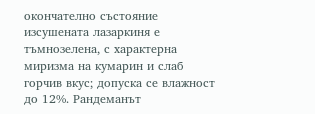окончателно състояние изсушената лазаркиня е тъмнозелена, с характерна миризма на кумарин и слаб горчив вкус; допуска се влажност до 12%. Рандеманът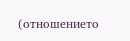(отношението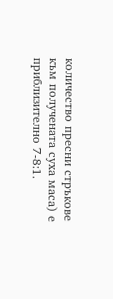количество пресни стръкове към получената суха маса) е приблизително 7-8:1.